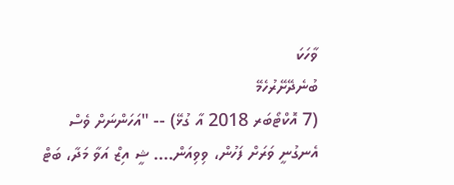ވާހަކަ
ބުނެދޭށޭރުހެމޭ
(7 އޮކްޓޯބަރ 2018 އާ ގުޅޭ) -- "އަހަންނަށް ވެސް އެނގުނީ ވަރަށް ފަހުން، ވިވިއަން.... ޝީ އިޒް އަވާ މަދާ، ބަޓް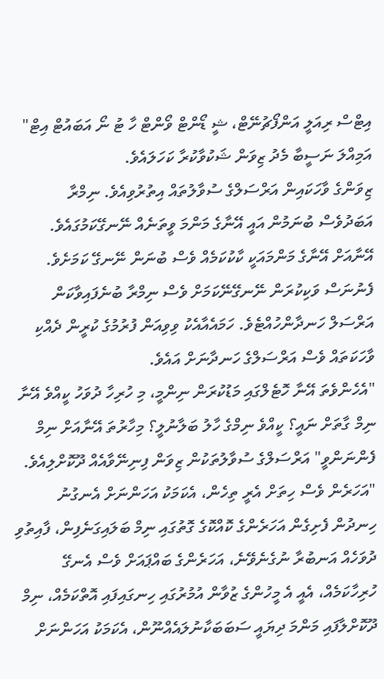އިޓްސް ރިއަލީ އަންފޯޗުނޭޓް، ޝީ ޑޯންޓް ވޯންޓް ހާ ޓު ނޯ އަބައުޓް އިޓް" އަމިއްލަ ނަސީބާ މެދު ޒިވަން ޝަކުވާކުރާ ކަހަލައެވެ.
ޒިވަންގެ ވާހަކައިން އަރްސަލްގެ ސުވާލުތައް އިތުރުވިއެވެ. ނިމްރާ އަބަދުވެސް ބުނަމުން އައީ އޭނާގެ މަންމަ ވީތަނެއް ނޭނގޭކަމުގައެވެ. އޭނާއަށް އޭނާގެ މަންމައަކީ ކާކުކަމެއް ވެސް ބުނަން ނޭނގޭ ކަމަށެވެ. ފެނުނަސް ވަކިކުރަން ނޭނގޭނޭކަމަށް ވެސް ނިމްރާ ބުނެފައިވާކަން އަރްސަލް ހަނދާންހުއްޓެވެ. ހަމައެއާއެކު ވިވިއަން ފުރުމުގެ ކުރީން ދެއްކި ވާހަކަތައް ވެސް އަރްސަލްގެ ހަނދާނަށް އައެވެ.
"އެހެންވެތަ އޭނާ ހޮޓެލްގައި މަޑުކުރަން ނިންމީ، މި ހުރިހާ ދުވަހު ކީއްވެ އޭނާ ނިމް ގާތަށް ނައީ؟ ކީއްވެ ނިމްގެ ހާލު ބަލާނުލީ؟ މިހާރުތަ އޭނާއަށް ނިމް ފެންނަންވީ" އަރްސަލްގެ ސުވާލުތަކުން ޒިވަން ފިނިނޭވާއެއް ދޫކޮށްލިއެވެ.
"އަހަރެން ވެސް ހިތަށް އެރީ ތިހެން، އެކަމަކު އަހަންނަށް އެނގުނު ހިނދުން ފެށިގެން އަހަރެންގެ ކޮއްކޮގެ ގޮތުގައި ނިމް ބަލައިގަނެފިން، ފާއިތުވި ދުވަހެއް އަނބުރާ ނުގެނެވޭނެ، އަހަރެންގެ ބައްޕައަށް ވެސް އެނގޭ ހުރިހާކަމެއް، އެއީ އެ މީހުންގެ ޒުވާން އުމުރުގައި ހިނގައިފައި އޮތްކަމެއް، ނިމް ދޫކޮށްލާފައި މަންމަ ދިޔައީ ސަބަބަކާނުލައެއްނޫން، އެކަމަކު އަހަންނަށް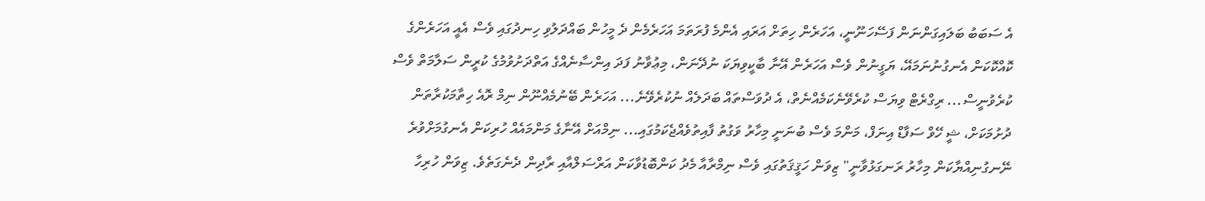އެ ސަބަބު ބަލައިގަންނަން ފަސޭހަނޫނީ، އަހަރެން ހިތަށް އަރައި އެންމެ ފުރަތަމަ އަހަރެމެން ދެ މީހުން ބައްދަލުވި ހިނދުގައި ވެސް އެއީ އަހަރެންގެ ކޮއްކޮކަން އެނގުނުނަމައޭ، ޔަގީނުން ވެސް އަހަރެން އޭނާ ބާކީވިޔަކަ ނުދޭނަން، މިޢުވާނު ފަދަ އިންސާނެއްގެ އަތްދަށުވުމުގެ ކުރީން ސަލާމަތް ވެސް ކުރެވުނީސް... ރިގްރެޓް ވިޔަސް ކުރެވޭނެކަމެއްނެތް، އެ ދުވަސްތައް ބަދަލެއް ނުކުރެވޭނެ... އަހަރެން ބޭނުމެއްނޫން ނިމް ރޮއެ ހިތާމަކުރާތަން ދުށުމަކަށް، ޝީ ހޭވް ސަފާޑް އިނަފް، މަންމަ ވެސް ބުނަނީ މިހާރު ވަގުތު ފާއިތުވެއްޖެކަމުގައި... ނިމްއަށް އޭނާގެ މަންމައެއް ހުރިކަން އެނގުމަށްވުރެ ނޭނގުނިއްޔާކަން މިހާރު ރަނގަޅުވާނީ" ޒިވަން ހަޤީޤަތުގައި ވެސް ނިމްރާއާ މެދު ކަންބޮޑުވާކަން އަރްސަލްއާއި ރާދިން ދެނެގަތެވެ. ޒިވަން ހުރިހާ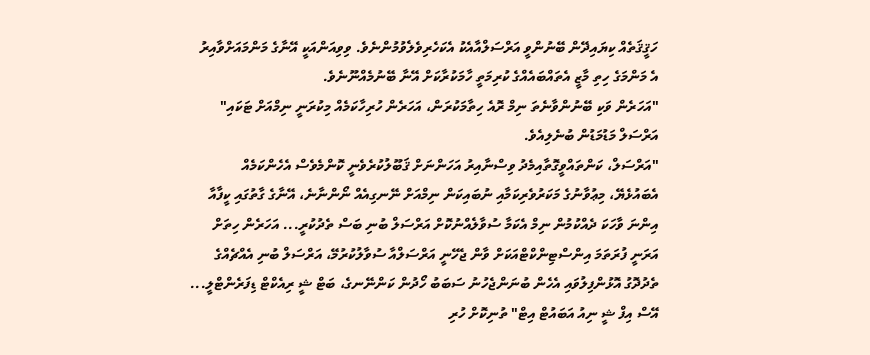ހަޤީޤަތެއް ކިޔައިދޭން ބޭނުންވީ އަރްސަލްއާއެކު އެކަހެރިވެލެވުމުންނެވެ. ވިވިއަންއަކީ އޭނާގެ މަންމައަށްވާއިރު އެ މަންމަގެ ހިތި މާޒީ އެތައްބައެއްގެ ކުރިމަތީ ހާމަކުރާކަށް އޭނާ ބޭނުމެއްނޫނެވެ.
"އަހަރެން ވަކި ބޭނުންވާނެތަ ނިމް ރޮއެ ހިތާމަކުރަން، އަހަރެން ހުރިހާކަމެއް މިކުރަނީ ނިމްއަށް ޓަކައި" އަރްސަލް މަޑުމަޑުން ބުނެލިއެވެ.
"އަރްސަލް، ކަންތައްވީގޮތާއިމެދު ވިސްނާއިރު އަހަންނަށް ޤަބޫލުކުރެވެނީ ކޮންމެވެސް އެހެންކަމެއް އެބައުޅެޔޭ، މިޢުވާނުގެ މަކަރުވެރިކަމާއި ނުބައިކަން ނިމްއަށް ނޭނގިއެއް ނޯންނާނެ، އޭނާގެ ގާތުގައި ކީފާއާ އިންނަ ވާހަކަ ދެއްކުމުން ނިމް އެކަމާ ސުވާލެއްނުކޮށް އަރްސަލް ބުނި ބަސް ތެދުކުރީ... އަހަރެން ހިތަށް އަރަނީ ފުރަތަމަ އިންސްޓިންކްޓްއަކަށް ވާން ޖެހޭނީ އަރްސަލްއާ ސުވާލުކުރުމޭ، އަރްސަލް ބުނި އެއްޗެއްގެ ތެދުދޮގު އޮޅުންފިލުވައި އެހެން ބުނަންޖެހުނު ސަބަބު ހޯދުން ކަންނޭނގެ، ބަޓް ޝީ ރިއެކްޓް ޑިފަރެންޓްލީ... އޭސް އިފް ޝީ ނިއު އަބައުޓް އިޓް" ތުނިކޮށް ހުރި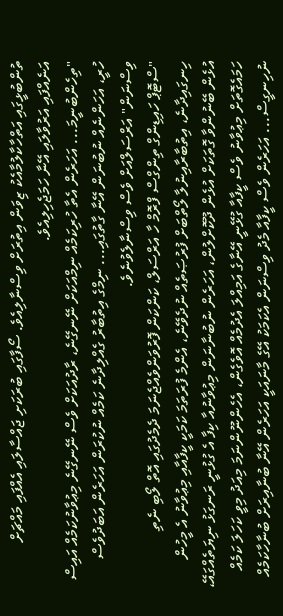ތުންބުޅީގައި އަތްހާކާލުމާއެކު ޒިވަން އިތުރަށް ވިސްނާލިއެވެ. ސޯފާގައި ބުރަކަށި ޖައްސާލައި އެއްފައި މައްޗަށް އަނެއްފައި އަރުވާލައި އޭނާ ހަމަޖެހިލިއެވެ.
"ތިހެންބުނީމަ... އަހަރެން އެތާ ހުރިކަމެއް ނިމްއަކަށް ނޭނގޭނެ، ރާދުއަކަށް ވެސް ނޭނގޭނެ މިޢުވާނުކަމެއް އައިސް ހުރީ، އަހަންނެއް ނުބުނަން އޭނާ ގާތުގައި... ނިމްގެ އިތުބާރު ގެއްލިދާނެ ކަމެއް ނުކުރަން އަހަރެން އަބަދުވެސް ވިސްނަން" އަރްސަލްއަށް ވެސް ވިސްނާލެވުނެވެ.
"ސްޓޮޕް ހައިޑިންގް ތިންގްސް ފްރޮމް ހާ އަރްސަލް، ކަންކަން ފޮރުވަންވެއްޖެނަމަ ދެމެދުގައި އޮތް ލޯބި ނެތި ހިނގައިދާނެ، އިތުބާރާއިނުލާ ލޯތްބަށް ފުރުޞަތެއް ނުދެވޭނެ، އެންމެ ފުރަތަމަ ކަމަކީ ކީފާއާއި މިޢުވާނު އެ މީހުން އުޅެން ބޭނުންވާ ގޮތަކަށް އުޅެން ދޫކޮށްލުން، އަހަރެން ނުބުނާނަން މިޢުވާނުއާ ކިފާ އެ ގުޅުނީ ރަނގަޅު ނިޔަތެއްގައޭ، ހަމައެގޮތަށް މިޢުވާނު ވެސް ކީފާއާ ގުޅޭނީ އޭނާގެ އަމިއްލަ އެދުމެއް އޮވެގެން، އެހެންނޫންނަމަ މިއަދު މިވީ ކަހަލަ ކަމެއް ނުހިނގީސް... އަހަރެން ވެސް ކީފާއާ މެދު ވިސްނަން އެކަމަކު އޭގެ މާނައަކީ އަހަރެން އޭނާ ބުނާއިރަށް ބުނާހާކަމެއް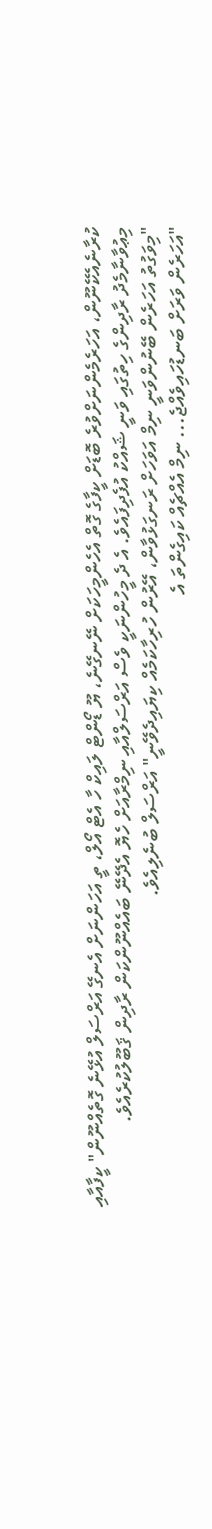ކުރާނެއެކޭނޫން، އަހަރެމެންނަށްވުރެ ބޮޑަށް ކީފާގެ ގޮތް އެހެންމީހަކަށް ނޭނގޭނެ، ޔޫ ޑޯންޓް ލައިކް ހާ އެޓް އޯލް، ތީ އަހަންނަށް އެނގޭ އަރްސަލް އުޅޭނެ ގޮތެއްނޫން" ކީފާއާއި މިޢުވާނާމެދު ރާދިންގެ ހިތުގައި ވަނީ ޝައްކު އުފެދިފައެވެ. އެ ދެ މީހުންނަކީ ވެސް އަރްސަލްއާއި ނިމްރާއަށް ހެޔޮ އެދޭނޭ ބައެއްނޫންކަން ރާދިން ޤަބޫލުކުރެއެވެ.
"މިވަގުތު އަހަރެން ބޭނުންވަނީ ނިމް އަވަހަށް ރަނގަޅުވާން، އޭރުން ހުރިހާކަމެއް ކިޔައިދެވޭނީ" އަރްސަލް ބުނެލިއެވެ.
"އަހަރެން ވަރަށް ބަނޑުހައިވެއްޖެ... ނިމް އެއްޗެއް ކައިގެންތަ އެ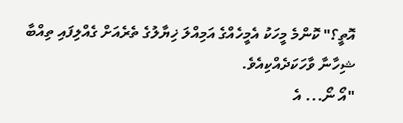އޮތީ؟" ކޮންމެ މީހަކު އެމީހެއްގެ އަމިއްލަ ޚިޔާލުގެ ތެރެއަށް ގެއްލިފައި ތިއްބާ ޝިހާނާ ވާހަކަދެއްކިއެވެ.
"އޯ ނޯ... އެ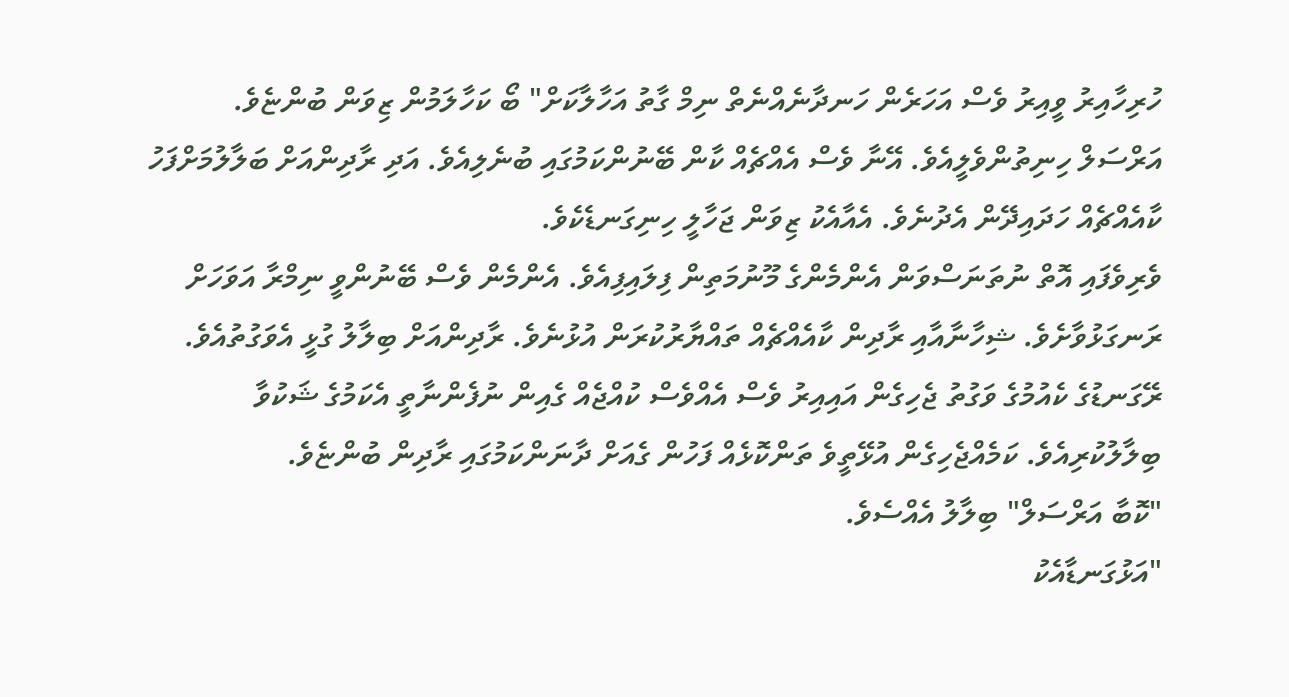ހުރިހާއިރު ވީއިރު ވެސް އަހަރެން ހަނދާނެއްނެތް ނިމް ގާތު އަހާލާކަށް" ބޯ ކަހާލަމުން ޒިވަން ބުންޏެވެ. އަރްސަލް ހިނިތުންވެލީއެވެ. އޭނާ ވެސް އެއްޗެއް ކާން ބޭނުންކަމުގައި ބުނެލިއެވެ. އަދި ރާދިންއަށް ބަލާލުމަށްފަހު ކާއެއްޗެއް ހަދައިދޭން އެދުނެވެ. އެއާއެކު ޒިވަން ޖަހާލީ ހިނިގަނޑެކެވެ.
ވެރިވެފައި އޮތް ނުތަނަސްވަން އެންމެންގެ މޫނުމަތިން ފިލައިފިއެވެ. އެންމެން ވެސް ބޭނުންވީ ނިމްރާ އަވަހަށް ރަނގަޅުވާށެވެ. ޝިހާނާއާއި ރާދިން ކާއެއްޗެއް ތައްޔާރުކުރަން އުޅުނެވެ. ރާދިންއަށް ބިލާލު ގުޅީ އެވަގުތުއެވެ. ރޭގަނޑުގެ ކެއުމުގެ ވަގުތު ޖެހިގެން އައިއިރު ވެސް އެއްވެސް ކުއްޖެއް ގެއިން ނުފެންނާތީ އެކަމުގެ ޝަކުވާ ބިލާލުކުރިއެވެ. ކަމެއްޖެހިގެން އުޅޭތީވެ ތަންކޮޅެއް ފަހުން ގެއަށް ދާނަންކަމުގައި ރާދިން ބުންޏެވެ.
"ކޮބާ އަރްސަލް" ބިލާލު އެއްސެވެ.
"އަޅުގަނޑާއެކު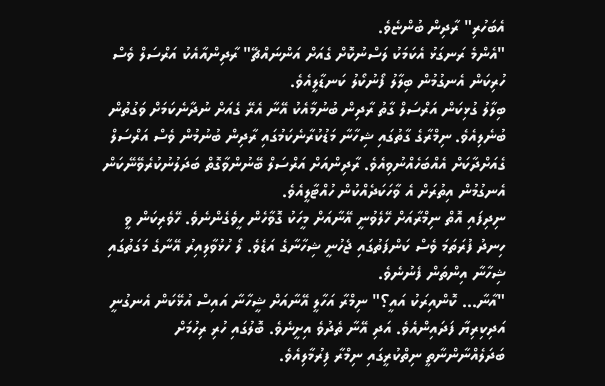އެބަހުރި" ރާދިން ބުންޏެވެ.
"އެންމެ ރަނގަޅު އެކަމަކު ލަސްނުކޮށް ގެއަށް އަންނައްޗޭ" ރާދިންއާއެކު އަރްސަލް ވެސް ހުރިކަން އެނގުމުން ބިލާލު ފޯނުކޯލު ކަނޑާލީއެވެ.
ބިލާލު ގުޅިކަން އަރްސަލް ގާތު ރާދިން ބުނުމާއެކު އޭނާ އެރޭ ގެއަށް ނުދާނެކަމަށް ވަގުތުން ބުނެލިއެވެ. ނިމްރާގެ ގާތުގައި ޝިހާނާ މަޑުކުރާނެކަމުގައި ރާދިން ބުނުމުން ވެސް އަރްސަލް ގެއަށްދާކަށް އެއްބަހެއްނުވިއެވެ. ރާދިންއަށް އަރްސަލް ބޭނުންވާގޮތް ބަދަލުނުކުރެވޭނޭކަން އެނގުމުން އިތުރަށް އެ ވާހަކަދެއްކުން ހުއްޓާލީއެވެ.
ނިދިފައި އޮތް ނިމްރާއަށް ހޭލެވުނީ އޭނާއަށް މީހަކު ގޮވާހެން ހީވެގެންނެވެ. ހޭވެރިކަން ވީ ހިނދު ފުރަތަމަ ވެސް ކަންފަތުގައި ޖެހުނީ ޝިހާނާގެ އަޑެވެ. ލޯ ހުޅުވާލިއިރު އޭނާގެ މަގަތުގައި ޝިހާނާ އިންތަން ފެނުނެވެ.
"އާނާ... ކޮންއިރަކު އައީ؟" ނިމްރާ އަހާލީ އޭނާއަށް ޝީހާނާ އައިސް އުޅޭކަން އެނގުނީ އަދިކިރިޔާ ފަދައިންއެވެ. އަދި އޭނާ ތެދުވެ އިށީނެވެ. ބޮލުގައި ހުރި ރިހުމަށް ބަދަލެއްނާންނާތީ ނިތްކުރީގައި ނިމްރާ ފިރުމާލިއެވެ.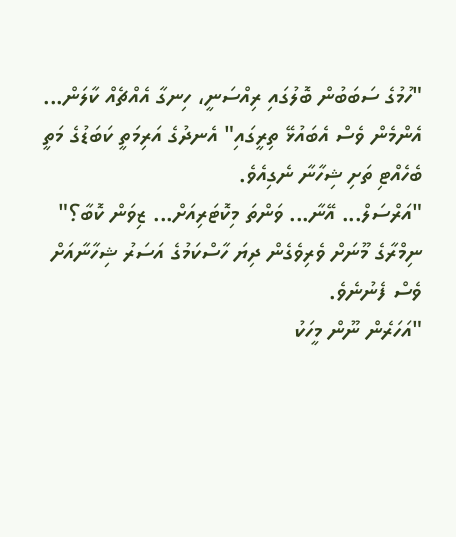"ހުމުގެ ސަބަބުން ބޮލުގައި ރިއްސަނީ، ހިނގާ އެއްޗެއް ކާލަން... އެންމެން ވެސް އެބައުޅޭ ތިރީގައި" އެނދުގެ އަރިމަތީ ކަބަޑުގެ މަތީ ބެހެއްޓި ތަށި ޝިހާނާ ނެގިއެވެ.
"އަރްސަލް... އޭނާ... ވަންތަ މިކޮޓަރިއަށް... ޒިވަން ކޮބާ؟" ނިމްރާގެ މޫނަށް ވެރިވެގެން ދިޔަ ހާސްކަމުގެ އަސަރު ޝިހާނާއަށް ވެސް ފެނުނެވެ.
"އަހަރެން ނޫން މީހަކު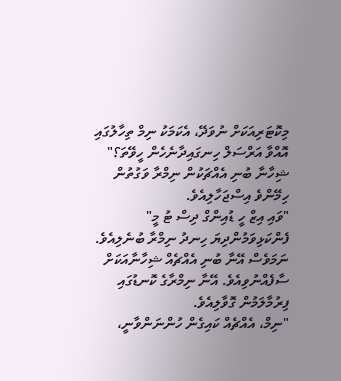މިކޮޓަރިއަކަށް ނުވަދޭ، އެކަމަކު ނިމް ތިހާލުގައި އޮއްވާ އަރްސަލް ހިނގައިދާނެހެން ހީވޭތަ؟" ޝިހާނާ ބުނި އެއްޗަކުން ނިމްރާ ވަގުތުން ހިމޭންވެ އިސްޖަހާލިއެވެ.
"ވައި އިޒް ހީ ޑުއިންގް ދިސް ޓު މީ" ފެންކަޅިވަމުންދިޔަ ހިނދު ނިމްރާ ބުނެލިއެވެ. ނަމަވެސް އޭނާ ބުނި އެއްޗެއް ޝިހާނާއަކަށް ސާފެއްނުވިއެވެ. އޭނާ ނިމްރާގެ ކޮނޑުގައި ފިރުމާލަމުން ގޮވާލިއެވެ.
"ނިމް، އެއްޗެއް ކައިގެން ހުންނަންވާނީ،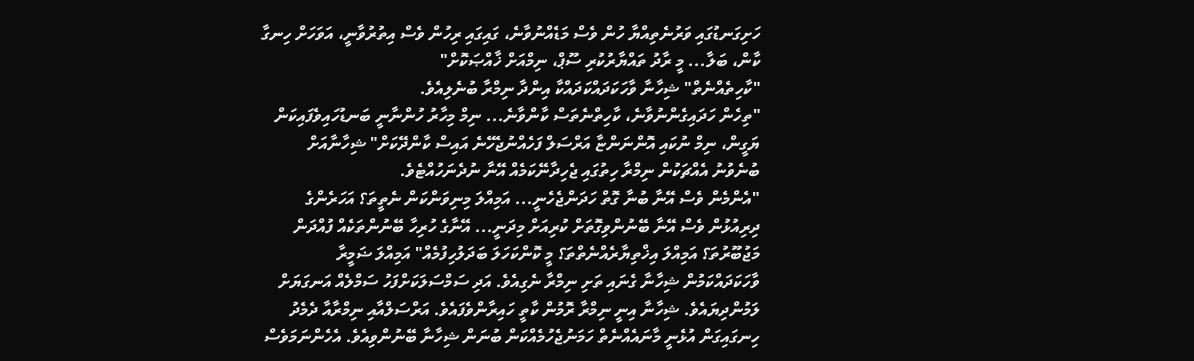ހަށިގަނޑުގައި ވަރުނެތިއްޔާ ހުން ވެސް މަޑެއްނުވާނެ، ގައިގައި ރިހުން ވެސް އިތުރުވާނީ، އަވަހަށް ހިނގާ ކާން، ބަލާ... މީ ރާދު ތައްޔާރުކުރި ސޫޕް، ނިމްއަށް ޚާއްޞަކޮށް"
"ކާހިތެއްނެތް" ޝިހާނާ ވާހަކަދައްކަދައްކާ އިންދާ ނިމްރާ ބުނެލިއެވެ.
"ތިހެން ހަދައިގެންނުވާނެ، ކާހިތްނެތަސް ކާންވާނެ... ނިމް މިހާރު ހުންނާނީ ބަނޑުހައިވެފައިކަން ޔަގީން، ނިމް ނުކައި އޮންނަންޏާ އަރްސަލް ފަހެއްނުޖެހޭނެ އައިސް ކާންދޭކަށް" ޝިހާނާއަށް ބުނެވުނު އެއްޗަކުން ނިމްރާ ހިތުގައި ޖެހިދާނޭކަމެއް އޭނާ ނުދެނަހުއްޓެވެ.
"އެންމެން ވެސް އޭނާ ބުނާ ގޮތް ހަދަންޖެހެނީ... އަމިއްލަ މިނިވަންކަން ނެތީތަ؟ އަހަރެންގެ ދިރިއުޅުން ވެސް އޭނާ ބޭނުންވިގޮތަށް ކުރިއަށް މިދަނީ... އޭނާގެ ހުރިހާ ބޭނުންތަކެއް ފުއްދަން މަޖުބޫރުތަ؟ އަމިއްލަ އިޚްތިޔާރެއްނެތްތަ؟ މީ ކޮންކަހަލަ ބަދަލުހިފުމެއް" އަމިއްލަ ޟަމީރާ ވާހަކަދައްކަމުން ޝިހާނާ ގެނައި ތަށި ނިމްރާ ނެގިއެވެ. އަދި ސަމްސަލަކަށްފަހު ސަމްލެއް އަނގަޔަށް ލަމުންދިޔައެވެ. ޝިހާނާ އިނީ ނިމްރާ ރޮމުން ކާތީ ހައިރާންވެފައެވެ. އަރްސަލްއާއި ނިމްރާއާ ދެމެދު ހިނގައިގަން އުޅެނީ މާނައެއްނެތް ހަމަނުޖެހުމެއްކަން ބުނަން ޝިހާނާ ބޭނުންވިއެވެ. އެހެންނަމަވެސް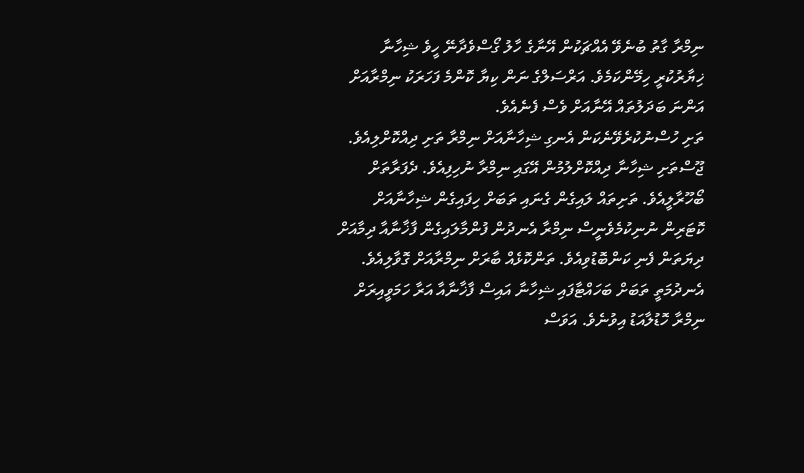ނިމްރާ ގާތު ބުނެވޭ އެއްޗަކުން އޭނާގެ ހާލު ގޯސްވެދާނޭ ހީވެ ޝިހާނާ ޚިޔާރުކުރީ ހިމޭންކަމެވެ. އަރްސަލްގެ ނަން ކިޔާ ކޮންމެ ފަހަރަކު ނިމްރާއަށް އަންނަ ބަދަލުތައް އޭނާއަށް ވެސް ފެނެއެވެ.
ތަށި ހުސްނުކުރެވޭނެކަން އެނގި ޝިހާނާއަށް ނިމްރާ ތަށި ދިއްކޮށްލިއެވެ. ޖޫސްތަށި ޝިހާނާ ދިއްކޮށްލުމުން އޭގައި ނިމްރާ ނުހިފިއެވެ. ދެފަރާތަށް ބޯހޫރާލީއެވެ. ތަށިތައް ލައިގެން ގެނައި ތަބަށް ހިފައިގެން ޝިހާނާއަށް ކޮޓަރިން ނުނިކުމެވެނީސް ނިމްރާ އެނދުން ފުންމާލައިގެން ފާޚާނާއާ ދިމާއަށް ދިޔަތަން ފެނި ކަންބޮޑުވިއެވެ. ތަންކޮޅެއް ބާރަށް ނިމްރާއަށް ގޮވާލިއެވެ. އެނދުމަތީ ތަބަށް ބަހައްޓާފައި ޝިހާނާ އައިސް ފާޚާނާއާ އަރާ ހަމަވީއިރަށް ނިމްރާ ހޮޑުލާއަޑު އިވުނެވެ. އަވަސް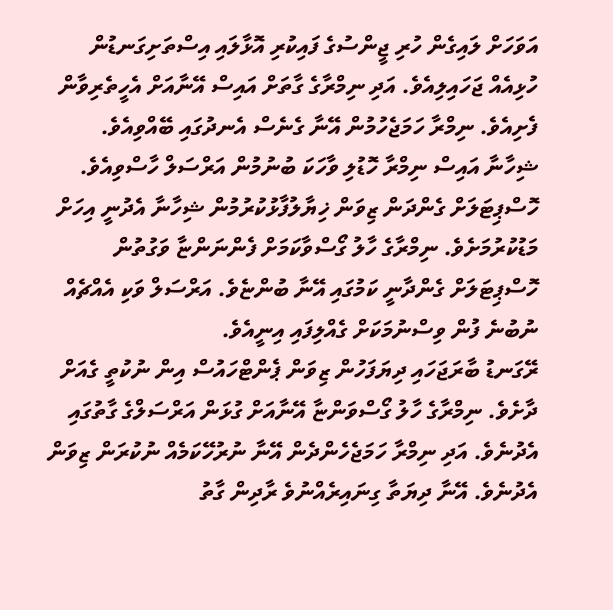އަވަހަށް ލައިގެން ހުރި ޖީންސުގެ ފައިކުރި އޮޅާލައި އިސްތަށިގަނޑުން ހުޅިއެއް ޖަހައިލިއެވެ. އަދި ނިމްރާގެ ގާތަށް އައިސް އޭނާއަށް އެހީތެރިވާން ފެށިއެވެ. ނިމްރާ ހަމަޖެހުމުން އޭނާ ގެނެސް އެނދުގައި ބޭއްވިއެވެ.
ޝިހާނާ އައިސް ނިމްރާ ހޮޑުލި ވާހަކަ ބުނުމުން އަރްސަލް ހާސްވިއެވެ. ހޮސްޕިޓަލަށް ގެންދަން ޒިވަން ޚިޔާލުފާޅުކުރުމުން ޝިހާނާ އެދުނީ އިހަށް މަޑުކުރުމަށެވެ. ނިމްރާގެ ހާލު ގޯސްވާކަމަށް ފެންނަންޏާ ވަގުތުން ހޮސްޕިޓަލަށް ގެންދާނީ ކަމުގައި އޭނާ ބުންޏެވެ. އަރްސަލް ވަކި އެއްޗެއް ނުބުނެ ފުން ވިސްނުމަކަށް ގެއްލިފައި އިނީއެވެ.
ރޭގަނޑު ބާރަޖަހައި ދިޔަފަހުން ޒިވަން ޕެންޓްހައުސް އިން ނުކުތީ ގެއަށް ދާށެވެ. ނިމްރާގެ ހާލު ގޯސްވަންޏާ އޭނާއަށް ގުޅަން އަރްސަލްގެ ގާތުގައި އެދުނެވެ. އަދި ނިމްރާ ހަމަޖެހެންދެން އޭނާ ނުރުހޭކަމެއް ނުކުރަން ޒިވަން އެދުނެވެ. އޭނާ ދިޔަތާ ގިނައިރެއްނުވެ ރާދިން ގާތު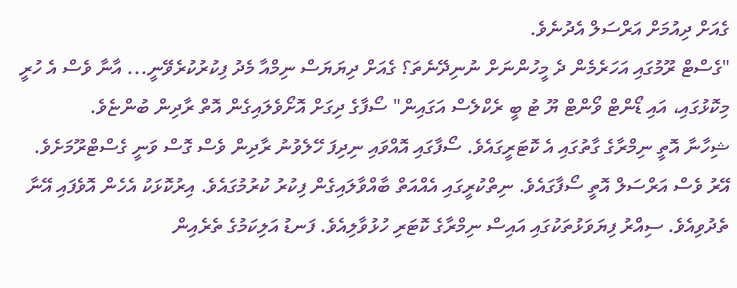ގެއަށް ދިއުމަށް އަރްސަލް އެދުނެވެ.
"ގެސްޓް ރޫމުގައި އަހަރެމެން ދެ މީހުންނަށް ނުނިދޭނެތަ؟ ގެއަށް ދިޔަޔަސް ނިމްއާ މެދު ފިކުރުކުރެވޭނީ... އާނާ ވެސް އެ ހުރީ މިކޮޅުގައި، އައި ޑޯންޓް ވޯންޓް ޔޫ ޓު ބީ ރެކްލެސް އަގައިން" ސޯފާގެ ދިގަށް އޮށޯވެލައިގެން އޮތް ރާދިން ބުންޏެވެ.
ޝިހާނާ އޮތީ ނިމްރާގެ ގާތުގައި އެ ކޮޓަރީގައެވެ. ސޯފާގައި އޮއްވައި ނިދިފަ ހޭލެވުނު ރާދިން ވެސް ގޮސް ވަނީ ގެސްޓްރޫމަށެވެ. އޭރު ވެސް އަރްސަލް އޮތީ ސޯފާގައެވެ. ނިތްކުރީގައި އެއްއަތް ބާއްވާލައިގެން ފިކުރު ކުރުމުގައެވެ. އިރުކޮޅަކު އެހެން އޮވެފައި އޭނާ ތެދުވިއެވެ. ސިއްރު ފިޔަވަޅުތަކުގައި އައިސް ނިމްރާގެ ކޮޓަރި ހުޅުވާލިއެވެ. ފަނޑު އަލިކަމުގެ ތެރެއިން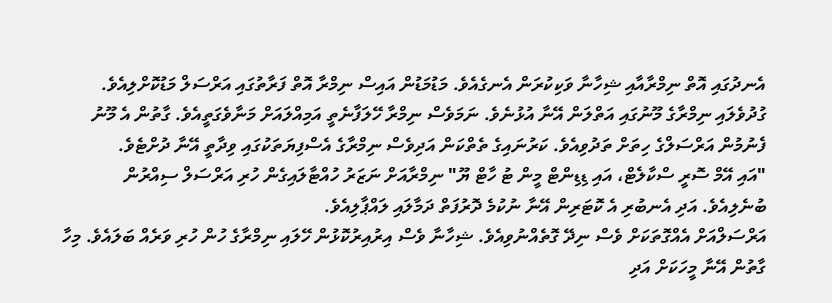އެނދުގައި އޮތް ނިމްރާއާއި ޝިހާނާ ވަކިކުރަން އެނގެއެވެ. މަޑުމަޑުން އައިސް ނިމްރާ އޮތް ފަރާތުގައި އަރްސަލް މަޑުކޮށްލިއެވެ. ގުދުވެލައި ނިމްރާގެ މޫނުގައި އަތްލަން އޭނާ އުޅުނެވެ. ނަމަވެސް ނިމްރާ ހޭލަފާނެތީ އަމިއްލައަށް މަނާވެގަތީއެވެ. ގާތުން އެ މޫނު ފެނުމުން އަރްސަލްގެ ހިތަށް ތަދުވިއެވެ. ކަރުނައިގެ ތެތްކަން އަދިވެސް ނިމްރާގެ އެސްފިޔަތަކުގައި ވިދާތީ އޭނާ ދުށްޓެވެ.
"އައި އޭމް ސޮރީ ސްކާލެޓް، އައި ޑިޑިންޓް މީން ޓު ހާޓް ޔޫ" ނިމްރާއަށް ނަޒަރު ހުއްޓާލައިގެން ހުރި އަރްސަލް ސިއްރުން ބުނެލިއެވެ. އަދި އެނބުރި އެ ކޮޓަރިން އޭނާ ނުކުމެ ދޮރުފަތް ދަމާލައި ލައްޕާލިއެވެ.
އަރްސަލްއަށް އެއްގޮތަކަށް ވެސް ނިދޭ ގޮތެއްނުވިއެވެ. ޝިހާނާ ވެސް އިރުއިރުކޮޅުން ހޭލައި ނިމްރާގެ ހުން ހުރި ވަރެއް ބަލައެވެ. މިހާ ގާތުން އޭނާ މީހަކަށް އަދި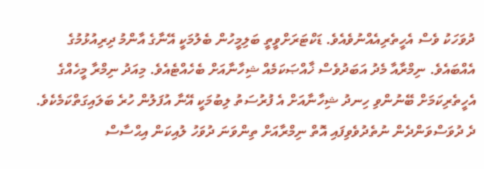ދުވަހަކު ވެސް އެހީތެރިއެއްނުވެއެވެ. ޑަކްޓަރަށްވީތީ ބަލިމީހުން ބެލުމަކީ އޭނާގެ އާންމު ދިރިއުޅުމުގެ އެއްބައެވެ. ނިމްރާއާ މެދު އަބަދުވެސް ޚާއްޞަކަމެއް ޝިހާނާއަށް ބެހެއްޓެއެވެ. މިއަދު ނިމްރާ މީހެއްގެ އެހީތެރިކަމަށް ބޭނުންވި ހިނދު ޝިހާނާއަށް އެ ފުރުސަތު ލިބުމަކީ އޭނާ އުފަލުން ހުރެ ބަލައިގަތްކަމެކެވެ.
ދެ ދުވަސްވަންދެން ނުތެދުވެވިފައި އޮތް ނިމްރާއަށް ތިންވަނަ ދުވަހު ލުއިކަން އިޙްސާސް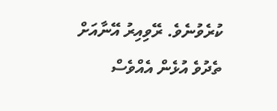ކުރެވުނެވެ. ރޭވިއިރު އޭނާއަށް ތެދުވެ އުޅެން އެއްވެސް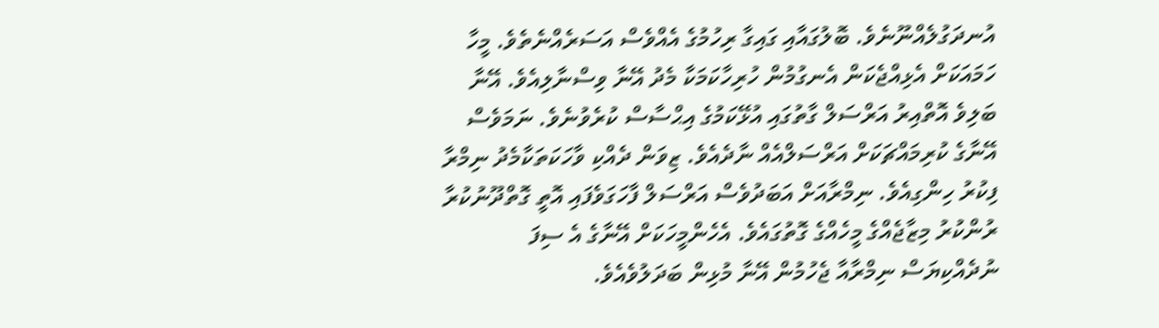އުނދަގުލެއްނޫނެވެ. ބޮލުގައާއި ގައިގާ ރިހުމުގެ އެއްވެސް އަސަރެއްނެތެވެ. މީހާ ހަމައަކަށް އެޅިއްޖެކަން އެނގުމުން ހުރިހާކަމަކާ މެދު އޭނާ ވިސްނާލިއެވެ. އޭނާ ބަލިވެ އޮތްއިރު އަރްސަލް ގާތުގައި އުޅޭކަމުގެ އިޙްސާސް ކުރެވުނެވެ. ނަމަވެސް އޭނާގެ ކުރިމައްޗަކަށް އަރްސަލްއެއް ނާދެއެވެ. ޒިވަން ދެއްކި ވާހަކަތަކާމެދު ނިމްރާ ފިކުރު ހިންގިއެވެ. ނިމްރާއަށް އަބަދުވެސް އަރްސަލް ފާހަގަވެފައި އޮތީ ގޮތްދޫނުކުރާ ރުންކުރު މިޒާޖެއްގެ މީހެއްގެ ގޮތުގައެވެ. އެހެންމީހަކަށް އޭނާގެ އެ ސިފަ ނުދެއްކިޔަސް ނިމްރާއާ ޖެހުމުން އޭނާ މުޅިން ބަދަލުވެއެވެ.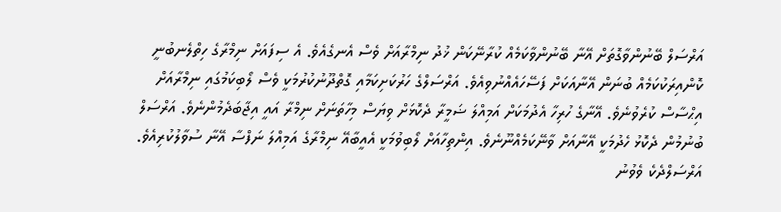އަރްސަލް ބޭނުންވާގޮތަށް އޭނާ ބޭނުންވާކަމެއް ކުރާނޭކަން ޚުދު ނިމްރާއަށް ވެސް އެނގެއެވެ. އެ ސިފައަށް ނިމްރާގެ ހިތްލެނބުނީ ކޮންއިރަކުކަމެއް ބުނަން އޭނާއަކަށް ފަސޭހައެއްނުވިއެވެ. އަރްސަލްގެ ހަރުކަށިކަމާއި ގޮތްދޫނުކުރުމަކީ ވެސް ލޯބިކަމުގައި ނިމްރާއަށް އިޙްސާސް ކުރެވުނެވެ. އޭނާގެ ހުރިހާ އެދުމަކަށް އަމިއްލަ ޟަމީރާ ދެކޮޅަށް ވިޔަސް މިހާތަނަށް ނިމްރާ އައީ އިޖާބަދެމުންނެވެ. އަރްސަލް ބުނުމުން ދެކޮޅު ހެދުމަކީ އޭނާއަށް ވާނޭކަމެއްނޫނެވެ. އިންތިހާއަށް ލޯބިވުމަކީ އެއީބާއޭ ނިމްރާގެ އަމިއްލަ ނަފްސާ އޭނާ ސުވާލުކުރިއެވެ. އަރްސަލްދެކެ ވެވުނު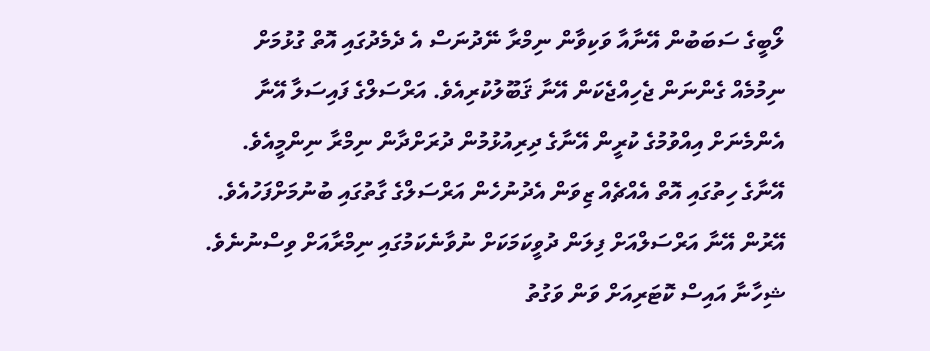ލޯބީގެ ސަބަބުން އޭނާއާ ވަކިވާން ނިމްރާ ނޭދުނަސް އެ ދެމެދުގައި އޮތް ގުޅުމަށް ނިމުމެއް ގެންނަން ޖެހިއްޖެކަން އޭނާ ޤަބޫލުކުރިއެވެ. އަރްސަލްގެ ފައިސަލާ އޭނާ އެންމެނަށް އިއްވުމުގެ ކުރީން އޭނާގެ ދިރިއުޅުމުން ދުރަށްދާން ނިމްރާ ނިންމީއެވެ. އޭނާގެ ހިތުގައި އޮތް އެއްޗެއް ޒިވަން އެދުނުހެން އަރްސަލްގެ ގާތުގައި ބުނުމަށްފަހުއެވެ. އޭރުން އޭނާ އަރްސަލްއަށް ފިލަން ދުވީކަމަކަށް ނުވާނެކަމުގައި ނިމްރާއަށް ވިސްނުނެވެ.
ޝިހާނާ އައިސް ކޮޓަރިއަށް ވަން ވަގުތު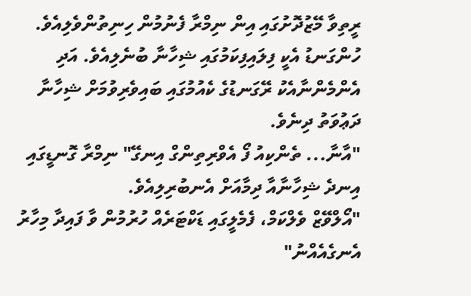ރީތިވާ މޭޒުދޮށުގައި އިން ނިމްރާ ފެނުމުން ހިނިތުންވެލިއެވެ. ހުންގަނޑު އެކީ ފިލައިފިކަމުގައި ޝިހާނާ ބުނެލިއެވެ. އަދި އެންމެންނާއެކު ރޭގަނޑުގެ ކެއުމުގައި ބައިވެރިވުމަށް ޝިހާނާ ދަޢުވަތު ދިނެވެ.
"އާނާ... ތެންކިއު ފޯ އެވްރިތިންގް އިނގޭ" ނިމްރާ ގޮނޑީގައި އިނދެ ޝިހާނާއާ ދިމާއަށް އެނބުރިލިއެވެ.
"އޯލްވޭޒް ވެލްކަމް، ފެމެލީގައި ޑަކްޓަރެއް ހުރުމުން ވާ ފައިދާ މިހާރު އެނގެއެއްނު"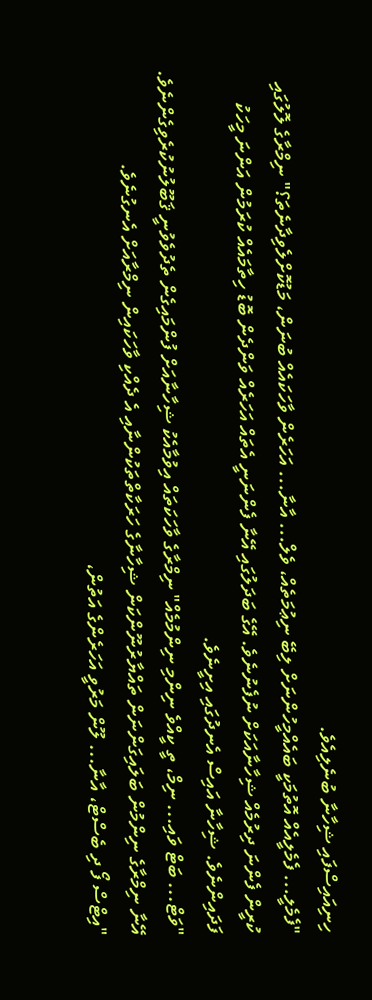ހިނިއައިސްފައި ޝިހާނާ ބުނެލިއެވެ.
"ފެމެލީ... ފެމެލީއެއް އޮތުމަކީ ބައެއްމީހުންނަށް ލިބޭ ނިޢުމަތެއް، ވެލް... އާނާ... އަހަރެން ވާހަކައެއް ބުނަން، މަޑުކޮށްލެވިދާނެތަ؟" ނިމްރާގެ ލޮލުގައި ކުރީން ފެންނަ ދިރުމެއް ޝިހާނާއަކަށް ނުފެނުނެވެ. އޭގެ ބަދަލުގައި އޭނާ ފެންނަނީ އެތައް އަހަރެއް ވަންދެން ބޮޑު ހިތާމައެއް ކުރަމުން އަންނަ މީހަކު ފަދައިންނެވެ. ޝިހާނާ އައިސް އެނދުގައި އިށީނެވެ.
"ވަޓް... ބަޓް ވައި... ނިމް، ތީ ކީއްވެ ނިންމި ނިންމުމެއް" ނިމްރާގެ ވާހަކަތައް އިވުމާއެކު ޝިހާނާއަށް ފުންމައިގެން ތެދުވެވުނީ ޤަބޫލުނުކުރެވިގެންނެވެ. އޭނާ ނިމްރާގެ ނިންމުން ބަލައިގަންނަން ތައްޔާރުނޫންކަން ޝިހާނާގެ ހަރަކާތްތަކުންނާއި އެ ދެއްކި ވާހަކައިން ނިމްރާއަށް އެނގުނެވެ.
"އިޓްސް ފޯ ދި ބެސްޓް، އާނާ... ލޫން މަރުވީ އަހަރެންގެ އަތުން،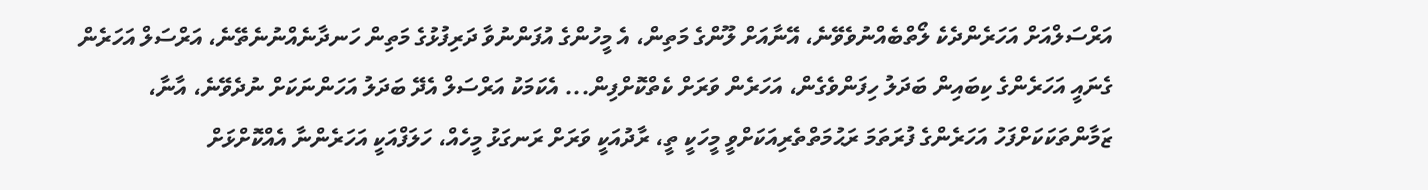އަރްސަލްއަށް އަހަރެންދެކެ ލޯތްބެއްނުވެވޭނެ، އޭނާއަށް ލޫންގެ މަތިން، އެ މީހުންގެ އުފަންނުވާ ދަރިފުޅުގެ މަތިން ހަނދާނެއްނުނެތޭނެ، އަރްސަލް އަހަރެން ގެނައީ އަހަރެންގެ ކިބައިން ބަދަލު ހިފަންވެގެން، އަހަރެން ވަރަށް ކެތްކޮށްފިން... އެކަމަކު އަރްސަލް އެދޭ ބަދަލު އަހަންނަކަށް ނުދެވޭނެ، އާނާ، ޒަމާންތަކަކަށްފަހު އަހަރެންގެ ފުރަތަމަ ރަޙުމަތްތެރިއަކަށްވީ މީހަކީ ތީ، ރާދުއަކީ ވަރަށް ރަނގަޅު މީހެއް، ހަލަފްއަކީ އަހަރެންނާ އެއްކޮށްޅަށް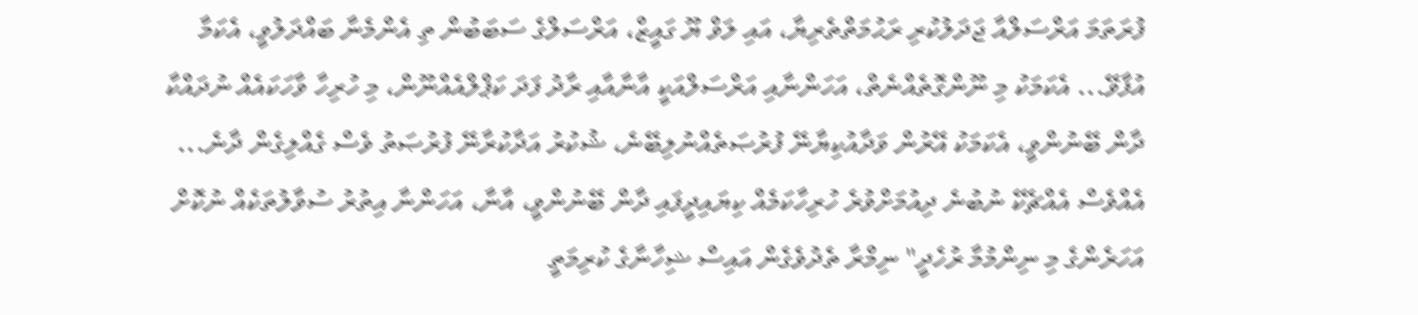ފުރަތަމަ އަރްސަލްއާ ޖަދަލުކުރި ރަޙުމަތްތެރިޔާ، އައި ލަވް ޔޫ ގައީޒް، އަރްސަލްގެ ސަބަބުން ތި އެންމެނާ ބައްދަލުވީ، އެކަމާ އުފާވޭ... އެކަމަކު މި ނޫންގޮތެއްނެތް، އަހަންނާއި އަރްސަލްއަކީ އާނާއާއި ރާދު ފަދަ ކަޕްލްއެއްނޫން، މި ހުރިހާ ވާހަކައެއް ނުދައްކާ ދާން ބޭނުންވީ، އެކަމަކު އޭރުން ވަދާއުކިޔާނޭ ފުރުޞަތެއްނުލިބޭނެ، ޝުކުރު އަދާކުރާނޭ ފުރުޞަތު ވެސް ގެއްލިގެން ދާނެ... އެއްވެސް އެއްޗެކޭ ނުބުނެ ދިއުމަށްވުރެ ހުރިހާކަމެއް ކިޔައިދީފައި ދާން ބޭނުންވީ، އާނާ، އަހަންނާ އިތުރު ސުވާލުތަކެއް ނުކޮށް އަހަރެންގެ މި ނިންމުމާ ރުހެދީ" ނިމްރާ ތެދުވެގެން އައިސް ޝިހާނާގެ ކުރިމަތީ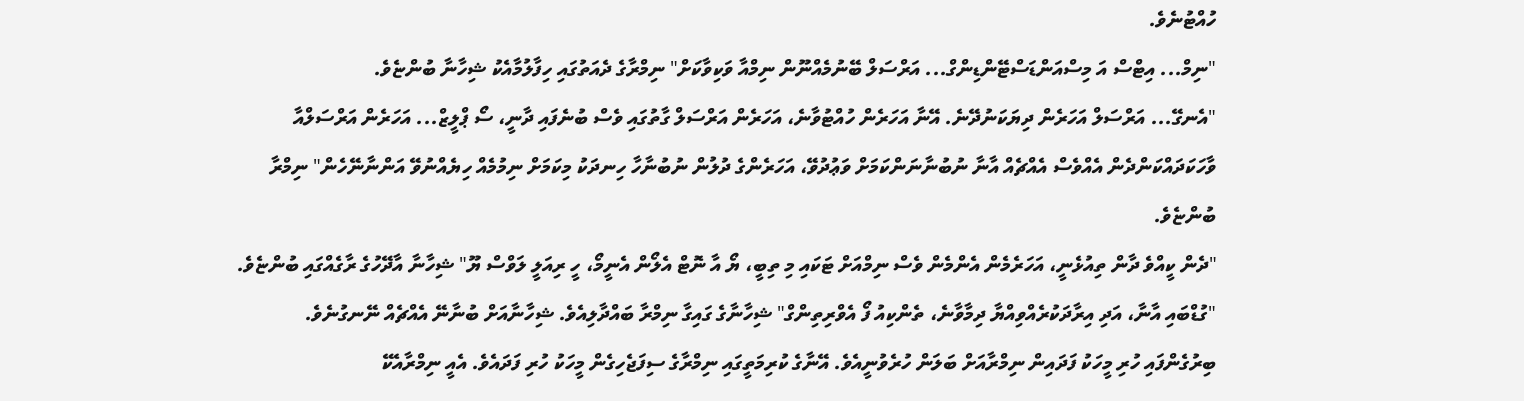ހުއްޓުނެވެ.
"ނިމް... އިޓްސް އަ މިސްއަންޑަސްޓޭންޑިންގް... އަރްސަލް ބޭނުމެއްނޫން ނިމްއާ ވަކިވާކަށް" ނިމްރާގެ ދެއަތުގައި ހިފާލުމާއެކު ޝިހާނާ ބުންޏެވެ.
"އެނގޭ... އަރްސަލް އަހަރެން ދިޔަކަނުދޭނެ. އޭނާ އަހަރެން ހުއްޓުވާނެ، އަހަރެން އަރްސަލް ގާތުގައި ވެސް ބުނެފައި ދާނީ، ސޯ ޕްލީޒް... އަހަރެން އަރްސަލްއާ ވާހަކަދައްކަންދެން އެއްވެސް އެއްޗެއް އާނާ ނުބުނާނަންކަމަށް ވަޢުދުވޭ، އަހަރެންގެ ދުލުން ނުބުނާހާ ހިނދަކު މިކަމަށް ނިމުމެއް ހިޔެއްނުވޭ އަންނާނޭހެން" ނިމްރާ ބުންޏެވެ.
"ދެން ކީއްވެ ދާން ތިއުޅެނީ، އަހަރެމެން އެންމެން ވެސް ނިމްއަށް ޓަކައި މި ތިބީ، ޔޯ އާ ނޮޓް އެލޯން އެނީމޯ، ހީ ރިއަލީ ލަވްސް ޔޫ" ޝިހާނާ އާދޭހުގެ ރާގެއްގައި ބުންޏެވެ.
"ގުޑްބައި އާނާ، އަދި އިރާދަކުރެއްވިއްޔާ ދިމާވާނެ، ތެންކިއު ފޯ އެވްރިތިންގް" ޝިހާނާގެ ގައިގާ ނިމްރާ ބައްދާލިއެވެ. ޝިހާނާއަށް ބުނާނޭ އެއްޗެއް ނޭނގުނެވެ. ބިރުގެންފައި ހުރި މީހަކު ފަދައިން ނިމްރާއަށް ބަލަން ހުރެވުނީއެވެ. އޭނާގެ ކުރިމަތީގައި ނިމްރާގެ ސިފަޖެހިގެން މީހަކު ހުރި ފަދައެވެ. އެއީ ނިމްރާއެކޭ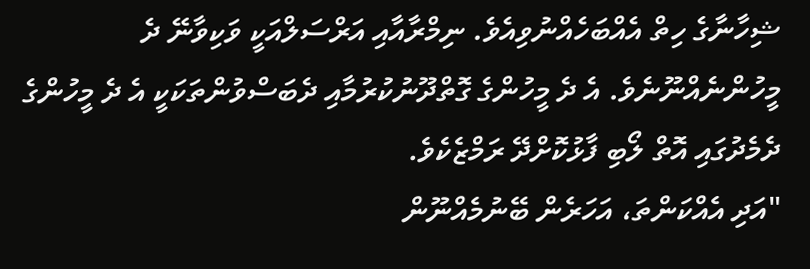ޝިހާނާގެ ހިތް އެއްބަހެއްނުވިއެވެ. ނިމްރާއާއި އަރްސަލްއަކީ ވަކިވާނޭ ދެ މީހުންނެއްނޫނެވެ. އެ ދެ މީހުންގެ ގޮތްދޫނުކުރުމާއި ދެބަސްވުންތަކަކީ އެ ދެ މީހުންގެ ދެމެދުގައި އޮތް ލޯބި ފާޅުކޮށްދޭ ރަމްޒެކެވެ.
"އަދި އެއްކަންތަ، އަހަރެން ބޭނުމެއްނޫން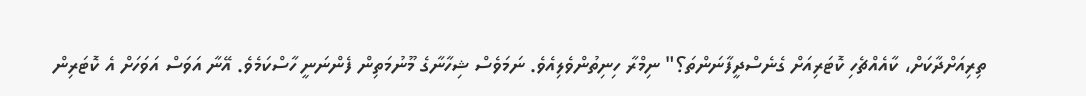ތިރިއަށްދާކަށް، ކާއެއްޗެހި ކޮޓަރިއަށް ގެނެސްދީފާނަންތަ؟" ނިމްރާ ހިނިތުންވެލިއެވެ. ނަމަވެސް ޝިހާނާގެ މޫނުމަތިން ފެންނަނީ ހާސްކަމެވެ. އޭނާ އަވަސް އަވަހަށް އެ ކޮޓަރިން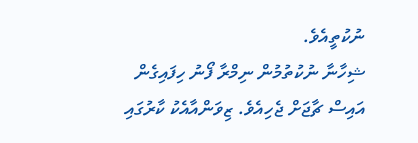ނުކުތީއެވެ.
ޝިހާނާ ނުކުތުމުން ނިމްރާ ފޯނު ހިފައިގެން އައިސް ޗާޖަށް ޖެހިއެވެ. ޒިވަންއާއެކު ކާރުގައި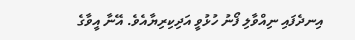އިނދެފައި ނިއްވާލި ފޯނު ހުޅުވީ އަދިކިރިޔާއެވެ. އޭނާ އީވާގެ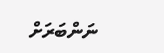ނަންބަރަށް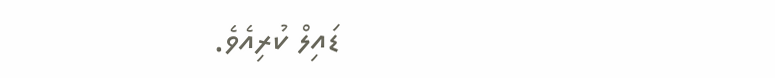ޑައިލް ކުރިއެވެ.